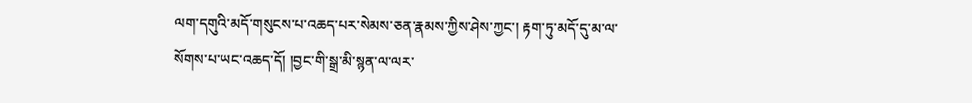ལག་དགུའི་མདོ་གསུངས་པ་འཆད་པར་སེམས་ཅན་རྣམས་ཀྱིས་ཤེས་ཀྱང་། རྟག་ཏུ་མདོ་དུ་མ་ལ་སོགས་པ་ཡང་འཆད་དོ། །བྱང་གི་སྒྲ་མི་སྙན་ལ་ལར་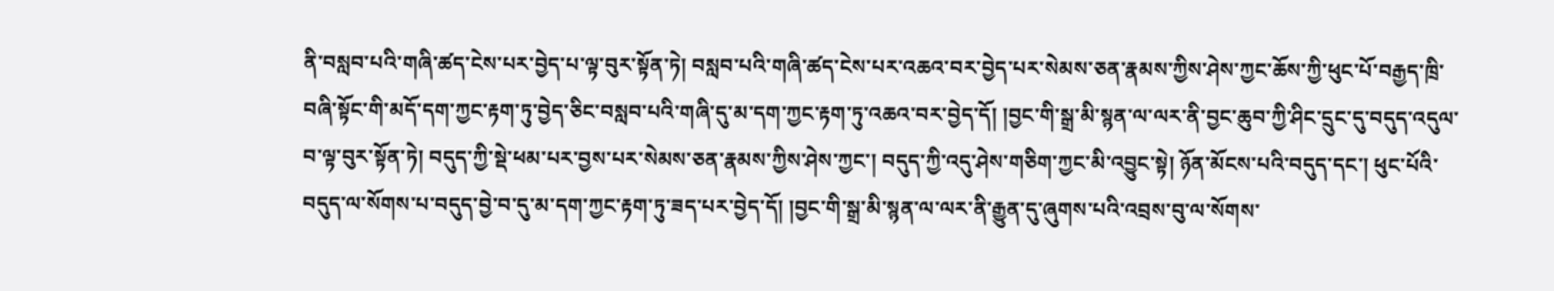ནི་བསླབ་པའི་གཞི་ཚད་ངེས་པར་བྱེད་པ་ལྟ་བུར་སྟོན་ཏེ། བསླབ་པའི་གཞི་ཚད་ངེས་པར་འཆའ་བར་བྱེད་པར་སེམས་ཅན་རྣམས་ཀྱིས་ཤེས་ཀྱང་ཆོས་ཀྱི་ཕུང་པོ་བརྒྱད་ཁྲི་བཞི་སྟོང་གི་མདོ་དག་ཀྱང་རྟག་ཏུ་བྱེད་ཅིང་བསླབ་པའི་གཞི་དུ་མ་དག་ཀྱང་རྟག་ཏུ་འཆའ་བར་བྱེད་དོ། །བྱང་གི་སྒྲ་མི་སྙན་ལ་ལར་ནི་བྱང་ཆུབ་ཀྱི་ཤིང་དྲུང་དུ་བདུད་འདུལ་བ་ལྟ་བུར་སྟོན་ཏེ། བདུད་ཀྱི་སྡེ་ཕམ་པར་བྱས་པར་སེམས་ཅན་རྣམས་ཀྱིས་ཤེས་ཀྱང་། བདུད་ཀྱི་འདུ་ཤེས་གཅིག་ཀྱང་མི་འབྱུང་སྟེ། ཉོན་མོངས་པའི་བདུད་དང་། ཕུང་པོའི་བདུད་ལ་སོགས་པ་བདུད་བྱེ་བ་དུ་མ་དག་ཀྱང་རྟག་ཏུ་ཟད་པར་བྱེད་དོ། །བྱང་གི་སྒྲ་མི་སྙན་ལ་ལར་ནི་རྒྱུན་དུ་ཞུགས་པའི་འབྲས་བུ་ལ་སོགས་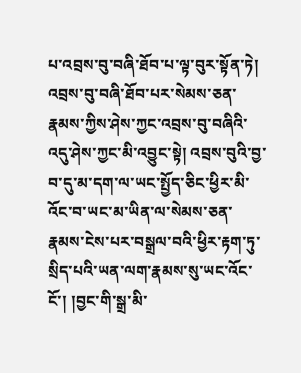པ་འབྲས་བུ་བཞི་ཐོབ་པ་ལྟ་བུར་སྟོན་ཏེ། འབྲས་བུ་བཞི་ཐོབ་པར་སེམས་ཅན་རྣམས་ཀྱིས་ཤེས་ཀྱང་འབྲས་བུ་བཞིའི་འདུ་ཤེས་ཀྱང་མི་འབྱུང་སྟེ། འབྲས་བུའི་བྱ་བ་དུ་མ་དག་ལ་ཡང་སྤྱོད་ཅིང་ཕྱིར་མི་འོང་བ་ཡང་མ་ཡིན་ལ་སེམས་ཅན་རྣམས་ངེས་པར་བསྒྲལ་བའི་ཕྱིར་རྟག་ཏུ་སྲིད་པའི་ཡན་ལག་རྣམས་སུ་ཡང་འོང་ངོ་། །བྱང་གི་སྒྲ་མི་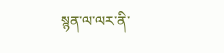སྙན་ལ་ལར་ནི་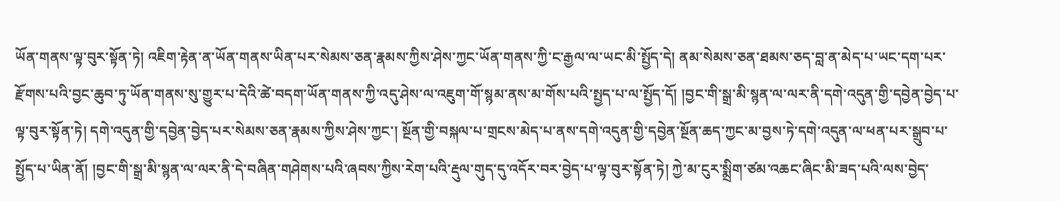ཡོན་གནས་ལྟ་བུར་སྟོན་ཏེ། འཇིག་རྟེན་ན་ཡོན་གནས་ཡིན་པར་སེམས་ཅན་རྣམས་ཀྱིས་ཤེས་ཀྱང་ཡོན་གནས་ཀྱི་ང་རྒྱལ་ལ་ཡང་མི་སྤྱོད་དེ། ནམ་སེམས་ཅན་ཐམས་ཅད་བླ་ན་མེད་པ་ཡང་དག་པར་རྫོགས་པའི་བྱང་ཆུབ་ཏུ་ཡོན་གནས་སུ་གྱུར་པ་དེའི་ཚེ་བདག་ཡོན་གནས་ཀྱི་འདུ་ཤེས་ལ་འཇུག་གོ་སྙམ་ནས་མ་གོས་པའི་སྤྱད་པ་ལ་སྤྱོད་དོ། །བྱང་གི་སྒྲ་མི་སྙན་ལ་ལར་ནི་དགེ་འདུན་གྱི་དབྱེན་བྱེད་པ་ལྟ་བུར་སྟོན་ཏེ། དགེ་འདུན་གྱི་དབྱེན་བྱེད་པར་སེམས་ཅན་རྣམས་ཀྱིས་ཤེས་ཀྱང་། སྔོན་གྱི་བསྐལ་པ་གྲངས་མེད་པ་ནས་དགེ་འདུན་གྱི་དབྱེན་སྔོན་ཆད་ཀྱང་མ་བྱས་ཏེ་དགེ་འདུན་ལ་ཕན་པར་སྒྲུབ་པ་སྤྱོད་པ་ཡིན་ནོ། །བྱང་གི་སྒྲ་མི་སྙན་ལ་ལར་ནི་དེ་བཞིན་གཤེགས་པའི་ཞབས་ཀྱིས་རེག་པའི་རྡུལ་གུད་དུ་འདོར་བར་བྱེད་པ་ལྟ་བུར་སྟོན་ཏེ། ཀྱེ་མ་ངུར་སྨྲིག་ཙམ་འཆང་ཞིང་མི་ཟད་པའི་ལས་བྱེད་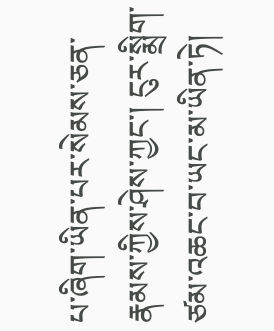པ་ཞིག་ཡིན་པར་སེམས་ཅན་རྣམས་ཀྱིས་ཤེས་ཀྱང་། ངུར་སྨྲིག་ཙམ་འཆང་བ་ཡང་མ་ཡིན་ཏེ།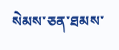སེམས་ཅན་ཐམས་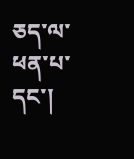ཅད་ལ་ཕན་པ་དང་།